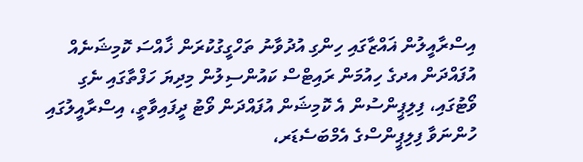އިސްރާއީލުން ޣައްޒާގައި ހިންގި އުދުވާނު ތަހްގީގުކުރަން ޚާއްސަ ކޮމިޝަނެއް އުފައްދަން އދގެ ހިއުމަން ރައިޓްސް ކައުންސިލުން މިދިޔަ ހަފްތާގައި ނެގި ވޯޓުގައި، ފިލިޕީންސުން އެ ކޮމިޝަން އުފައްދަން ވޯޓު ދީފައިވާތީ، އިސްރާއީލުގައި ހުންނަވާ ފިލިޕީންސްގެ އެމްބަސެޑަރ،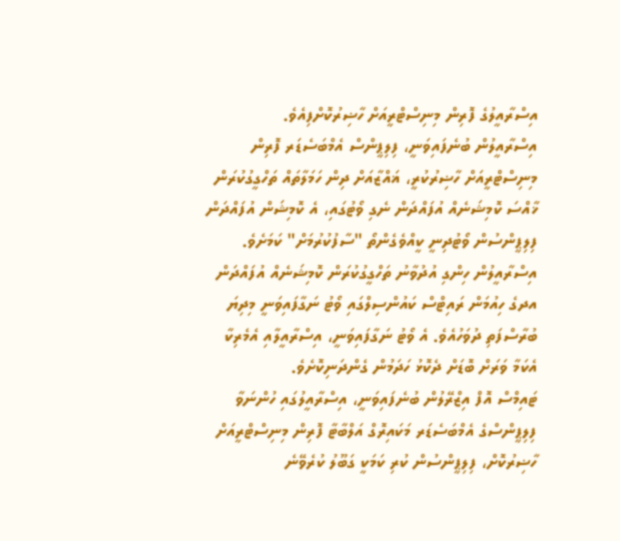އިސްރާއީލުގެ ފޮރިން މިނިސްޓްރީއަށް ހާޟިރުކޮށްފިއެވެ.
އިސްރާއީލުން ބުނެފައިވަނީ، ފިލިޕީންސް އެމްބަސެޑަރ ފޮރިން މިނިސްޓްރީއަށް ހާޟިރުކުރީ، ޣައްޒާއަށް ދިން ހަމަލާތައް ތަހްގީގުކުރަން ޚާއްސަ ކޮމިޝަނެއް އުފައްދަން ނެގި ވޯޓުގައި، އެ ކޮމިޝަން އުފައްދަން ފިލިޕީންސުން ވޯޓުދިނީ ކީއްވެގެންތޯ "ސާފުކުރުމަށް" ކަމަށެވެ.
އިސްރާއީލުން ހިންގި އުދުވާނު ތަހްގީގުކުރަން ކޮމިޝަނެއް އުފައްދަން އދގެ ހިއުމަން ރައިޓްސް ކައުންސިލްގައި ވޯޓު ނަގާފައިވަނީ މިދިޔަ ބުރާސްފަތި ދުވަހުއެވެ. އެ ވޯޓު ނަގާފައިވަނީ، އިސްރާއީލާއި އެމެރިކާ އެކަމާ ވަރަށް ބޮޑަށް ދެކޮޅު ހަދަމުން ގެންދަނިކޮށެވެ.
ޓައިމްސް އޮފް އިޒްރޭލުން ބުނެފައިވަނީ، އިސްރާއީލުގައި ހުންނަވާ ފިލިޕީންސްގެ އެމްބަސެޑަރ މަކައިރޮގް އަލްބާޓާ ފޮރިން މިނިސްޓްރީއަށް ހާޟިރުކޮށް، ފިލިޕީންސުން ކުރި ކަމަކީ ގަބޫލު ކުރެވޭނެ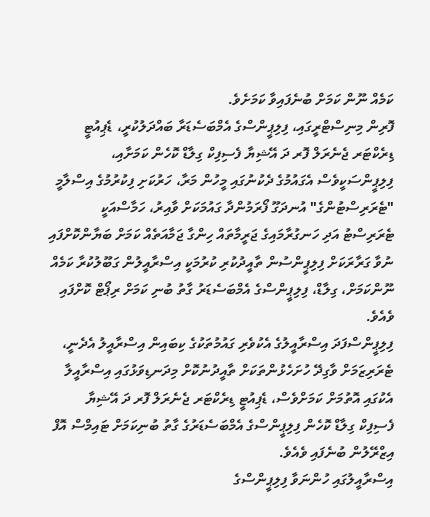ކަމެއް ނޫން ކަމަށް ބުނެފައިވާ ކަމަށެވެ.
ފޮރިން މިނިސްޓްރީގައި، ފިލިޕީންސްގެ އެމްބަސެޑަރާ ބައްދަލުކުރީ، ޑެޕިއުޓީ ޑިރެކްޓަރ ޖެނެރަލް ފޮރ ދަ އޭޝިޔާ ފެސިފިކް ގިލާޑް ކޮހެން ކަމަށާއި، ފިލިޕީންސަކީވެސް އެގައުމުގެ ދެކުނުގައި މީހުން މަރާ، ހަރުކަށި ފިކުރުމުގެ އިސްލާމީ "ޓެރަރިސްޓުންގެ" އުނދަގޫ ފޯރަމުންދާ ގައުމަކަށް ވާއިރު، ހަމާސްއަކީ ޓެރަރިސްޓު އަދި ހަނގުރާމައިގެ ޖަރީމާތައް ހިންގާ ޖަމާއަތެއް ކަމަށް ބަޔާންކޮށްފައި ނުވާ ގަރާރަކަށް ފިލިޕީންސުން ތާއީދުކުރި ކުރުމަކީ އިސްރާއީލުން ގަބޫލުކުރާ ކަމެއް ނޫންކަމަށް، ގިލާޑް، ފިލިޕީންސްގެ އެމްބަސެޑަރު ގާތު ބުނި ކަމަށް ރިޕޯޓް ކޮށްފައި ވެއެވެ.
ފިލިޕީންސްފަދަ އިސްރާއީލުގެ އެކުވެރި ގައުމުތަކުގެ ކިބައިން އިސްރާއީލު އެދެނީ، ޓެރަރިޒަމަށް ވާގިދޭ ހުށަހެޅުންތަކަށް ތާއީދުނުކޮށް މިދަނޑިވަޅުގައި އިސްރާއީލާ އެކުގައި އޮތުމަށް ކަމަށްވެސް، ޑެޕިއުޓީ ޑިރެކްޓަރ ޖެނެރަލް ފޮރ ދަ އޭޝިޔާ ފެސިފިކް ގިލާޑް ކޮހެން ފިލިޕީންސްގެ އެމްބަސެޑަރުގެ ގާތު ބުނިކަމަށް ޓައިމްސް އޮފް އިޒްރޭލުން ބުނެފައި ވެއެވެ.
އިސްރާއީލުގައި ހުންނަވާ ފިލިޕީންސްގެ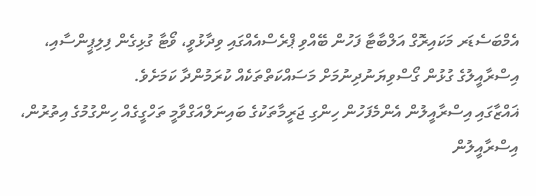އެމްބަސެޑަރ މަކައިރޮގް އަލްބާޓާ ފަހުން ބޭއްވި ޕްރެސްއެއްގައި ވިދާޅުވީ، ވޯޓާ ގުޅިގެން ފިލިޕީންސާއި، އިސްރާއީލުގެ ގުޅުން ގޯސްވިޔަނުދިނުމަށް މަސައްކަތްތަކެއް ކުރަމުންދާ ކަމަށެވެ.
ޣައްޒާގައި އިސްރާއީލުން އެންމެފަހުން ހިންގި ޖަރީމާތަކުގެ ބައިނަލްއަގްވާމީ ތަހްގީގެއް ހިންގުމުގެ އިތުރުން، އިސްރާއީލުން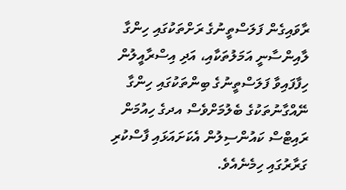ރާވައިގެން ފަލަސްތީނުގެ ރަށްތަކުގައި ހިންގާ ލާއިންސާނީ އަމަލުތަކާއި، އަދި އިސްރާއީލުން ހިފާފައިވާ ފަލަސްތީނުގެ ބިންތަކުގައި ހިންގާ ނޭއްގާނުތަކުގެ ބެލުމަށްވެސް އދގެ ހިއުމަން ރައިޓްސް ކައުންސިލުން އެކަށައަޅައި ފާސްކުރި ގަރާރުގައި ހިމެނެއެވެ.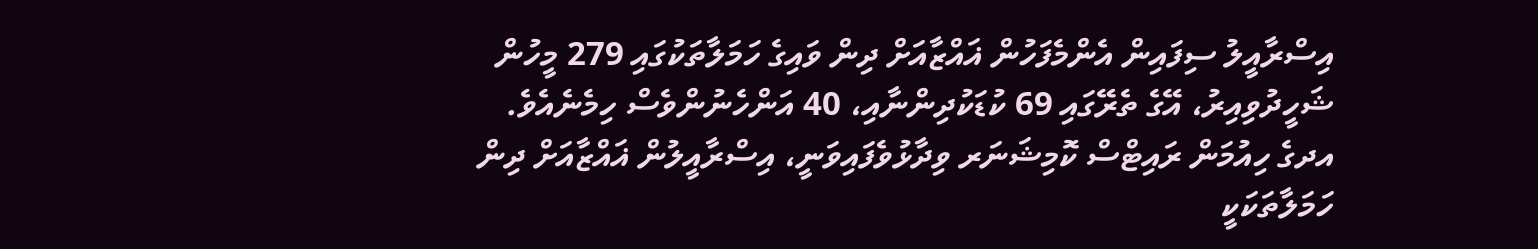އިސްރާއީލު ސިފައިން އެންމެފަހުން ޣައްޒާއަށް ދިން ވައިގެ ހަމަލާތަކުގައި 279 މީހުން ޝަހީދުވިއިރު، އޭގެ ތެރޭގައި 69 ކުޑަކުދިންނާއި، 40 އަންހެނުންވެސް ހިމެނެއެވެ.
އދގެ ހިއުމަން ރައިޓްސް ކޮމިޝަނަރ ވިދާޅުވެފައިވަނީ، އިސްރާއީލުން ޣައްޒާއަށް ދިން ހަމަލާތަކަކީ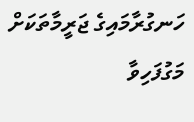ހަނގުރާމައިގެ ޖަރީމާތަކަށް މަގުފަހިވާ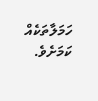ހަމަލާތަކެއް ކަމަށެވެ.